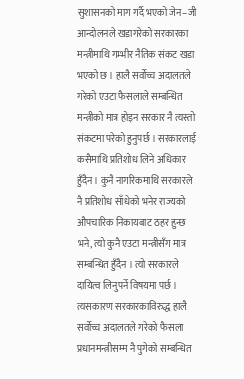सुशासनको माग गर्दै भएको जेन–जी आन्दोलनले खडागरेको सरकारका मन्त्रीमाथि गम्भीर नैतिक संकट खडा भएको छ । हालै सर्वोच्च अदालतले गरेको एउटा फैसलाले सम्बन्धित मन्त्रीको मात्र होइन सरकार नै त्यस्तो संकटमा परेको हुनुपर्छ । सरकारलाई कसैमाथि प्रतिशोध लिने अधिकार हुँदैन । कुनै नागरिकमाथि सरकारले नै प्रतिशोध साँधेको भनेर राज्यको औपचारिक निकायबाट ठहर हुन्छ भने, त्यो कुनै एउटा मन्त्रीसँग मात्र सम्बन्धित हुँदैन । त्यो सरकारले दायित्व लिनुपर्ने विषयमा पर्छ । त्यसकारण सरकारकाविरुद्ध हालै सर्वोच्च अदालतले गरेको फैसला प्रधानमन्त्रीसम्म नै पुगेको सम्बन्धित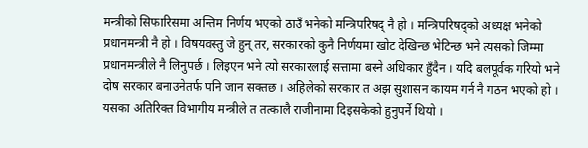मन्त्रीको सिफारिसमा अन्तिम निर्णय भएको ठाउँ भनेको मन्त्रिपरिषद् नै हो । मन्त्रिपरिषद्को अध्यक्ष भनेको प्रधानमन्त्री नै हो । विषयवस्तु जे हुन् तर, सरकारको कुनै निर्णयमा खोट देखिन्छ भेटिन्छ भने त्यसको जिम्मा प्रधानमन्त्रीले नै लिनुपर्छ । लिइएन भने त्यो सरकारलाई सत्तामा बस्ने अधिकार हुँदैन । यदि बलपूर्वक गरियो भने दोष सरकार बनाउनेतर्फ पनि जान सक्तछ । अहिलेको सरकार त अझ सुशासन कायम गर्न नै गठन भएको हो । यसका अतिरिक्त विभागीय मन्त्रीले त तत्कालै राजीनामा दिइसकेको हुनुपर्ने थियो ।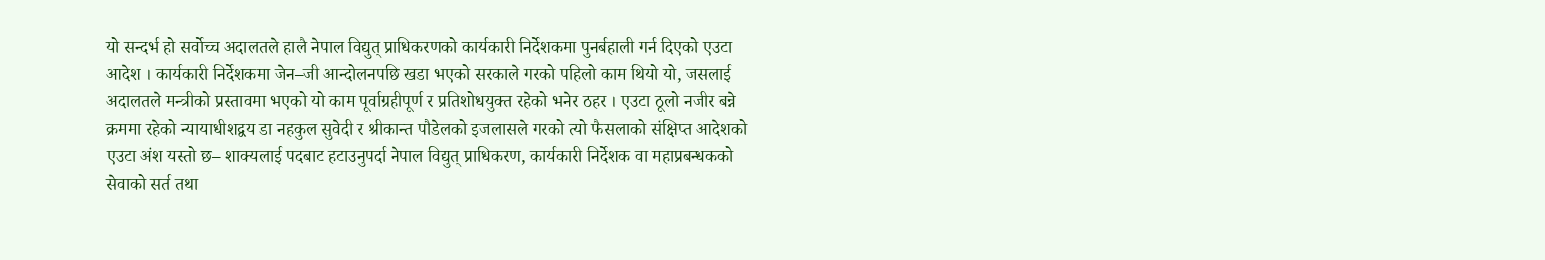यो सन्दर्भ हो सर्वोच्च अदालतले हालै नेपाल विद्युत् प्राधिकरणको कार्यकारी निर्देशकमा पुनर्बहाली गर्न दिएको एउटा आदेश । कार्यकारी निर्देशकमा जेन–जी आन्दोलनपछि खडा भएको सरकाले गरको पहिलो काम थियो यो, जसलाई अदालतले मन्त्रीको प्रस्तावमा भएको यो काम पूर्वाग्रहीपूर्ण र प्रतिशोधयुक्त रहेको भनेर ठहर । एउटा ठूलो नजीर बन्ने क्रममा रहेको न्यायाधीशद्वय डा नहकुल सुवेदी र श्रीकान्त पौडेलको इजलासले गरको त्यो फैसलाको संक्षिप्त आदेशको एउटा अंश यस्तो छ– शाक्यलाई पदबाट हटाउनुपर्दा नेपाल विद्युत् प्राधिकरण, कार्यकारी निर्देशक वा महाप्रबन्धकको सेवाको सर्त तथा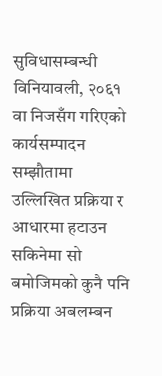सुविधासम्बन्धी विनियावली, २०६१ वा निजसँग गरिएको कार्यसम्पादन सम्झौतामा उल्लिखित प्रक्रिया र आधारमा हटाउन सकिनेमा सो बमोजिमको कुनै पनि प्रक्रिया अबलम्बन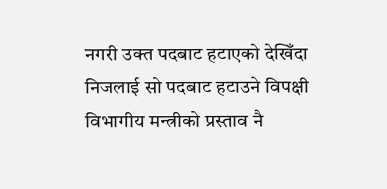नगरी उक्त पदबाट हटाएको देखिँदा निजलाई सो पदबाट हटाउने विपक्षी विभागीय मन्त्रीको प्रस्ताव नै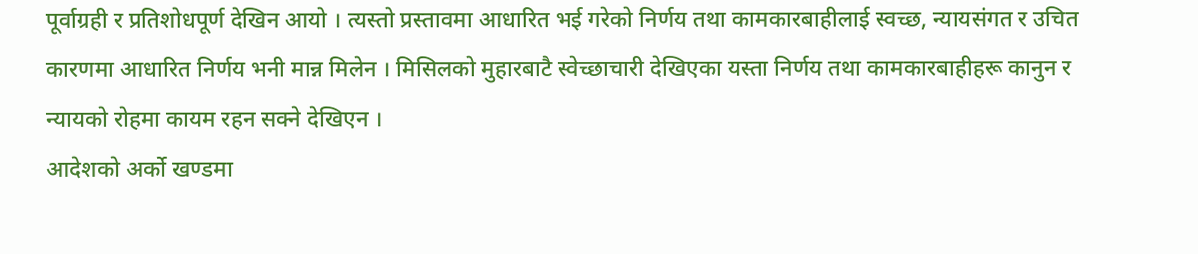पूर्वाग्रही र प्रतिशोधपूर्ण देखिन आयो । त्यस्तो प्रस्तावमा आधारित भई गरेको निर्णय तथा कामकारबाहीलाई स्वच्छ, न्यायसंगत र उचित कारणमा आधारित निर्णय भनी मान्न मिलेन । मिसिलको मुहारबाटै स्वेच्छाचारी देखिएका यस्ता निर्णय तथा कामकारबाहीहरू कानुन र न्यायको रोहमा कायम रहन सक्ने देखिएन ।
आदेशको अर्को खण्डमा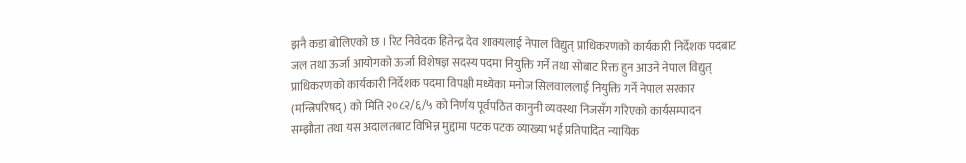झनै कडा बोलिएको छ । रिट निवेदक हितेन्द्र देव शाक्यलाई नेपाल विद्युत् प्राधिकरणको कार्यकारी निर्देशक पदबाट जल तथा ऊर्जा आयोगको ऊर्जा विशेषज्ञ सदस्य पदमा नियुक्ति गर्ने तथा सोबाट रिक्त हुन आउने नेपाल विद्युत् प्राधिकरणको कार्यकारी निर्देशक पदमा विपक्षी मध्येका मनोज सिलवाललाई नियुक्ति गर्ने नेपाल सरकार (मन्त्रिपरिषद्) को मिति २०८२/६/५ को निर्णय पूर्वपठित कानुनी व्यवस्था निजसँग गरिएको कार्यसम्पादन सम्झौता तथा यस अदालतबाट विभिन्न मुद्दामा पटक पटक व्याख्या भई प्रतिपादित न्यायिक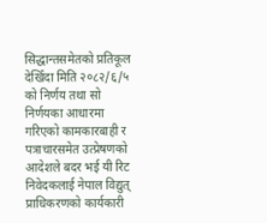सिद्धान्तसमेतको प्रतिकूल देखिँदा मिति २०८२/६/५ को निर्णय तथा सो निर्णयका आधारमा गरिएको कामकारबाही र पत्राचारसमेत उत्प्रेषणको आदेशले बदर भई यी रिट निवेदकलाई नेपाल विद्युत् प्राधिकरणको कार्यकारी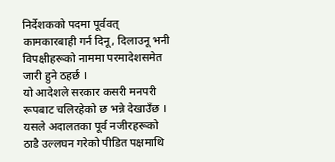निर्देशकको पदमा पूर्ववत् कामकारबाही गर्न दिनू, दिलाउनू भनी विपक्षीहरूको नाममा परमादेशसमेत जारी हुने ठहर्छ ।
यो आदेशले सरकार कसरी मनपरी रूपबाट चलिरहेको छ भन्ने देखाउँछ । यसले अदालतका पूर्व नजीरहरूको ठाडै उल्लघन गरेको पीडित पक्षमाथि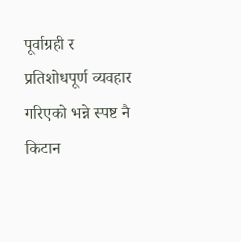पूर्वाग्रही र प्रतिशोधपूर्ण व्यवहार गरिएको भन्ने स्पष्ट नै किटान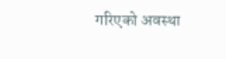गरिएको अवस्था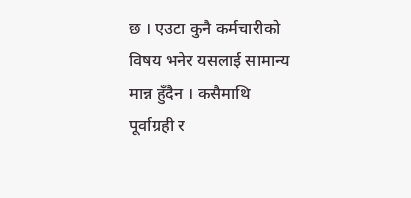छ । एउटा कुनै कर्मचारीको विषय भनेर यसलाई सामान्य मान्न हुँदैन । कसैमाथि पूर्वाग्रही र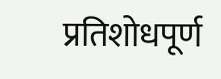प्रतिशोधपूर्ण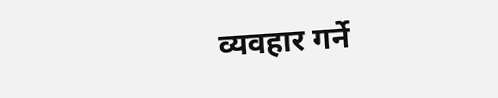व्यवहार गर्ने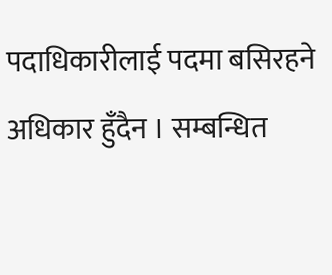पदाधिकारीलाई पदमा बसिरहने अधिकार हुँदैन । सम्बन्धित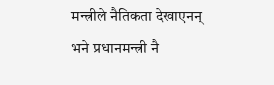मन्त्रीले नैतिकता देखाएनन् भने प्रधानमन्त्री नै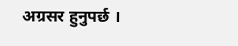अग्रसर हुनुपर्छ ।